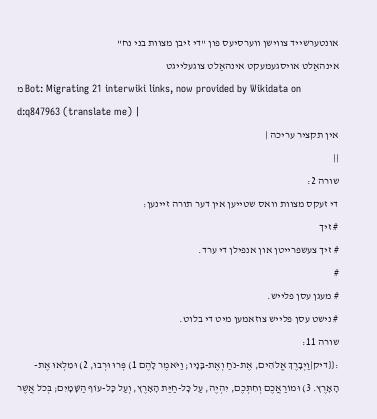אונטערשייד צווישן ווערסיעס פון "די זיבן מצוות בני נח"
אינהאַלט אויסגעמעקט אינהאַלט צוגעלייגט
מ Bot: Migrating 21 interwiki links, now provided by Wikidata on d:q847963 (translate me) |
אין תקציר עריכה |
||
שורה 2:
די זעקס מצוות וואס שטייען אין דער תורה זיינען:
# זיך
# זיך צעשפרייטן און אנפילן די ערד.
#
# מעגן עסן פלייש.
# נישט עסן פלייש צוזאמען מיט די בלוט.
שורה 11:
:{{דיק|וַיְבָרֶךְ אֱלֹהִים, אֶת-נֹחַ וְאֶת-בָּנָיו; וַיֹּאמֶר לָהֶם 1) פְּרוּ וּרְבוּ, 2) וּמִלְאוּ אֶת-הָאָרֶץ. 3) וּמוֹרַאֲכֶם וְחִתְּכֶם, יִהְיֶה, עַל כָּל-חַיַּת הָאָרֶץ, וְעַל כָּל-עוֹף הַשָּׁמָיִם; בְּכֹל אֲשֶׁר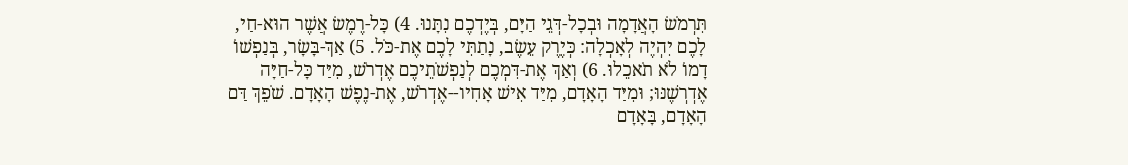תִּרְמֹשׂ הָאֲדָמָה וּבְכָל-דְּגֵי הַיָּם, בְּיֶדְכֶם נִתָּנוּ. 4) כָּל-רֶמֶשׂ אֲשֶׁר הוּא-חַי, לָכֶם יִהְיֶה לְאָכְלָה: כְּיֶרֶק עֵשֶׂב, נָתַתִּי לָכֶם אֶת-כֹּל. 5) אַךְ-בָּשָׂר, בְּנַפְשׁוֹ דָמוֹ לֹא תֹאכֵלוּ. 6) וְאַךְ אֶת-דִּמְכֶם לְנַפְשֹׁתֵיכֶם אֶדְרֹשׁ, מִיַּד כָּל-חַיָּה אֶדְרְשֶׁנּוּ; וּמִיַּד הָאָדָם, מִיַּד אִישׁ אָחִיו--אֶדְרֹשׁ, אֶת-נֶפֶשׁ הָאָדָם. שֹׁפֵךְ דַּם הָאָדָם, בָּאָדָם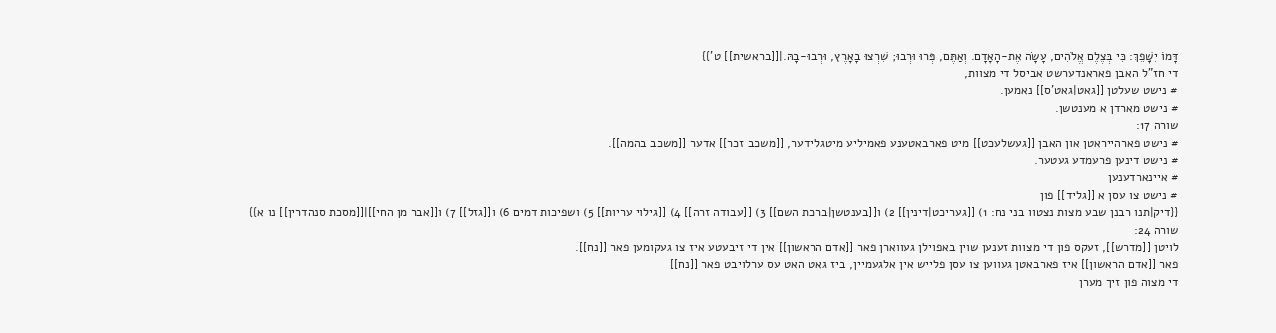דָּמוֹ יִשָּׁפֵךְ: כִּי בְּצֶלֶם אֱלֹהִים, עָשָׂה אֶת-הָאָדָם. וְאַתֶּם, פְּרוּ וּרְבוּ; שִׁרְצוּ בָאָרֶץ, וּרְבוּ-בָהּ.|[[בראשית]] ט'}}
די חז"ל האבן פאראנדערשט אביסל די מצוות,
# נישט שעלטן [[גאט|גאט'ס]] נאמען.
# נישט מארדן א מענטשן.
שורה 17:
# נישט פארהייראטן און האבן [[געשלעכט]] מיט פארבאטענע פאמיליע מיטגלידער, [[משכב זכר]] אדער [[משכב בהמה]].
# נישט דינען פרעמדע געטער.
# איינארדענען
# נישט צו עסן א [[גליד]] פון
{{דיק|תנו רבנן שבע מצות נצטוו בני נח: 1) [[געריכט|דינין]] 2) ו[[בענטשן|ברכת השם]] 3) [[עבודה זרה]] 4) [[גילוי עריות]] 5) ושפיכות דמים 6) ו[[גזל]] 7) ו[[אבר מן החי]]|[[מסכת סנהדרין]] נו א}}
שורה 24:
לויטן [[מדרש]], זעקס פון די מצוות זענען שוין באפוילן געווארן פאר [[אדם הראשון]] אין די זיבעטע איז צו געקומען פאר [[נח]].
פאר [[אדם הראשון]] איז פארבאטן געווען צו עסן פלייש אין אלגעמיין, ביז גאט האט עס ערלויבט פאר [[נח]]
די מצוה פון זיך מערן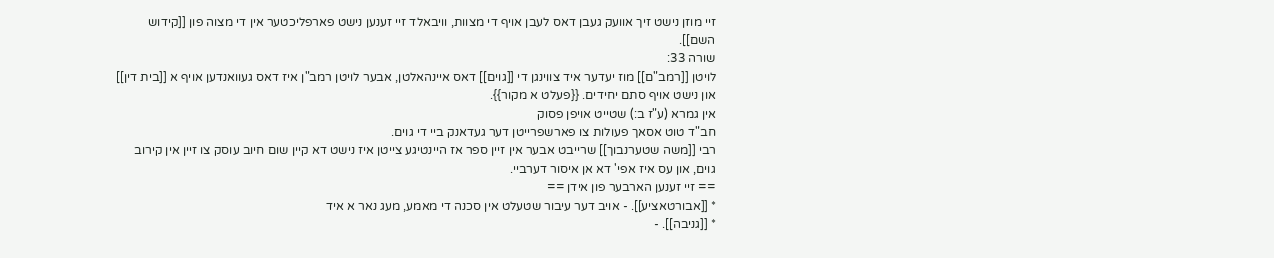זיי מוזן נישט זיך אוועק געבן דאס לעבן אויף די מצוות, וויבאלד זיי זענען נישט פארפליכטער אין די מצוה פון [[קידוש השם]].
שורה 33:
לויטן [[רמב"ם]] מוז יעדער איד צווינגן די [[גוים]] דאס איינהאלטן, אבער לויטן רמב"ן איז דאס געוואנדען אויף א [[בית דין]] און נישט אויף סתם יחידים. {{פעלט א מקור}}.
אין גמרא (ע"ז ב:) שטייט אויפן פסוק
חב"ד טוט אסאך פעולות צו פארשפרייטן דער געדאנק ביי די גוים.
רבי [[משה שטערנבוך]] שרייבט אבער אין זיין ספר אז היינטיגע צייטן איז נישט דא קיין שום חיוב עוסק צו זיין אין קירוב גוים, און עס איז אפי' דא אן איסור דערביי.
== זיי זענען הארבער פון אידן ==
* [[אבורטאציע]]. - אויב דער עיבור שטעלט אין סכנה די מאמע, מעג נאר א איד
* [[גניבה]]. -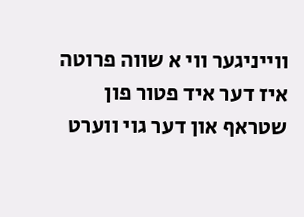ווייניגער ווי א שווה פרוטה איז דער איד פטור פון שטראף און דער גוי ווערט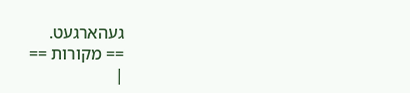געהארגעט.
== מקורות ==
|